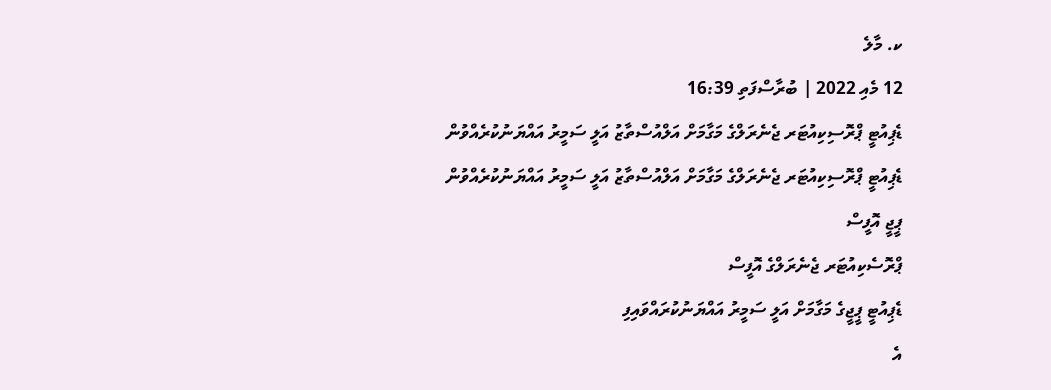ކ. މާލެ
12 މެއި 2022 | ބުރާސްފަތި 16:39
ޑެޕިއުޓީ ޕްރޮސިކިއުޓަރ ޖެނެރަލްގެ މަގާމަށް އަލްއުސްތާޒު އަލީ ސަމީރު އައްޔަނުކުރެއްވުން
ޑެޕިއުޓީ ޕްރޮސިކިއުޓަރ ޖެނެރަލްގެ މަގާމަށް އަލްއުސްތާޒު އަލީ ސަމީރު އައްޔަނުކުރެއްވުން
ޕީޖީ އޮފީސް
ޕްރޮސެކިއުޓަރ ޖެނެރަލްގެ އޮފީސް
ޑެޕިއުޓީ ޕީޖީގެ މަގާމަށް އަލީ ސަމީރު އައްޔަނުކުރައްވައިފި
އެ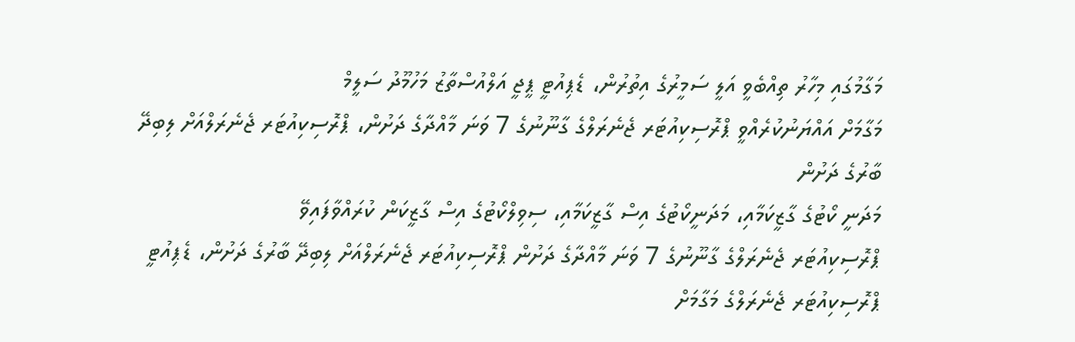މަގާމުގައި މިހާރު ތިއްބެވީ އަލީ ސަމީރުގެ އިތުރުން، ޑެޕިއުޓީ ޕީޖީ އަލްއުސްތާޒު މަހުމޫދު ސަލީމް
މަގާމަށް އައްޔަނުކުރެއްވީ ޕްރޮސިކިއުޓަރ ޖެނެރަލްގެ ގާނޫނުގެ 7 ވަނަ މާއްދާގެ ދަށުން، ޕްރޮސިކިއުޓަރ ޖެނެރަލްއަށް ލިބިދޭ ބާރުގެ ދަށުން
މަދަނީ ކޯޓުގެ ގާޒީކަމާއި، މަދަނީކޯޓުގެ އިސް ގާޒީކަމާއި، ސިވިލްކޯޓުގެ އިސް ގާޒީކަން ކުރައްވާފައިވޭ
ޕްރޮސިކިއުޓަރ ޖެނެރަލްގެ ގާނޫނުގެ 7 ވަނަ މާއްދާގެ ދަށުން ޕްރޮސިކިއުޓަރ ޖެނެރަލްއަށް ލިބިދޭ ބާރުގެ ދަށުން، ޑެޕިއުޓީ ޕްރޮސިކިއުޓަރ ޖެނެރަލްގެ މަގާމަށް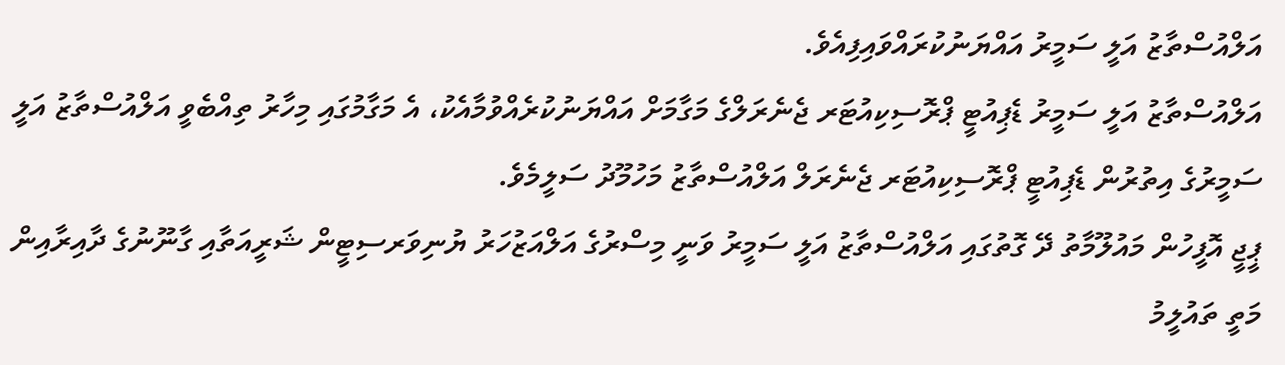އަލްއުސްތާޒު އަލީ ސަމީރު އައްޔަނުކުރައްވައިފިއެވެ.
އަލްއުސްތާޒު އަލީ ސަމީރު ޑެޕިއުޓީ ޕްރޮސިކިއުޓަރ ޖެނެރަލްގެ މަގާމަށް އައްޔަނުކުރެއްވުމާއެކު، އެ މަގާމުގައި މިހާރު ތިއްބެވީ އަލްއުސްތާޒު އަލީ ސަމީރުގެ އިތުރުން ޑެޕިއުޓީ ޕްރޮސިކިއުޓަރ ޖެނެރަލް އަލްއުސްތާޒު މަހުމޫދު ސަލީމެވެ.
ޕީޖީ އޮފީހުން މައުލޫމާތު ދޭ ގޮތުގައި އަލްއުސްތާޒު އަލީ ސަމީރު ވަނީ މިސްރުގެ އަލްއަޒުހަރު ޔުނިވަރސިޓީން ޝަރީއަތާއި ގާނޫނުގެ ދާއިރާއިން މަތީ ތައުލީމު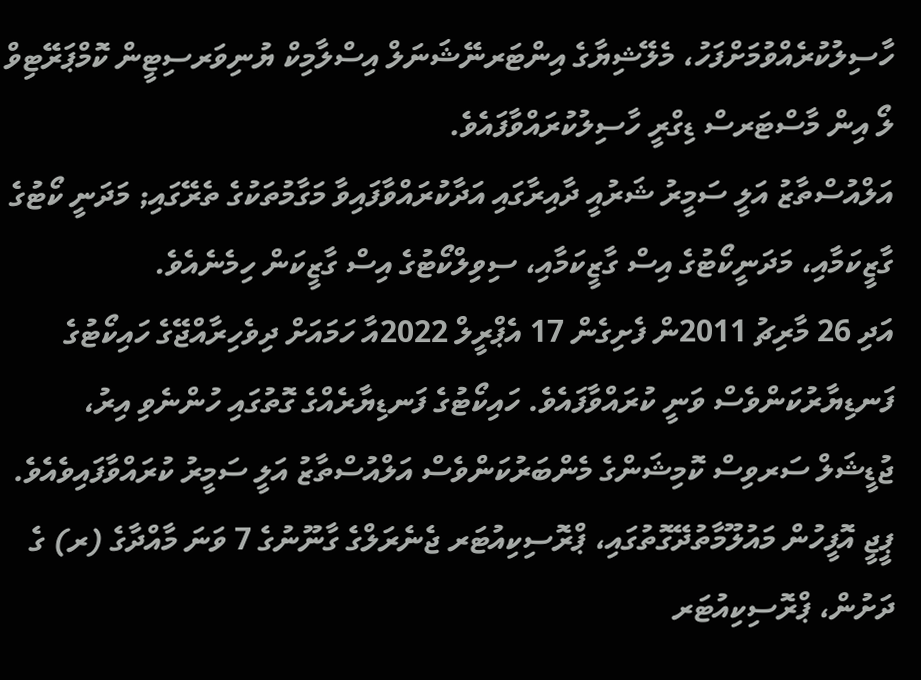ހާސިލުކުރެއްވުމަށްފަހު، މެލޭޝިޔާގެ އިންޓަރނޭޝަނަލް އިސްލާމިކް ޔުނިވަރސިޓީން ކޮމްޕަރޭޓިވް ލޯ އިން މާސްޓަރސް ޑިގްރީ ހާސިލުކުރައްވާފައެވެ.
އަލްއުސްތާޒު އަލީ ސަމީރު ޝަރުއީ ދާއިރާގައި އަދާކުރައްވާފައިވާ މަގާމުތަކުގެ ތެރޭގައި; މަދަނީ ކޯޓުގެ ގާޒީކަމާއި، މަދަނީކޯޓުގެ އިސް ގާޒީކަމާއި، ސިވިލްކޯޓުގެ އިސް ގާޒީކަން ހިމެނެއެވެ.
އަދި 26 މާރިޗު 2011ން ފެށިގެން 17 އެޕްރީލް 2022އާ ހަމައަށް ދިވެހިރާއްޖޭގެ ހައިކޯޓުގެ ފަނޑިޔާރުކަންވެސް ވަނީ ކުރައްވާފައެވެ. ހައިކޯޓުގެ ފަނޑިޔާރެއްގެ ގޮތުގައި ހުންނެވި އިރު، ޖުޑީޝަލް ސަރވިސް ކޮމިޝަންގެ މެންބަރުކަންވެސް އަލްއުސްތާޒު އަލީ ސަމީރު ކުރައްވާފައިވެއެވެ.
ޕީޖީ އޮފީހުން މައުލޫމާތުދޭގޮތުގައި، ޕްރޮސިކިއުޓަރ ޖެނެރަލްގެ ގާނޫނުގެ 7 ވަނަ މާއްދާގެ (ރ) ގެ ދަށުން، ޕްރޮސިކިއުޓަރ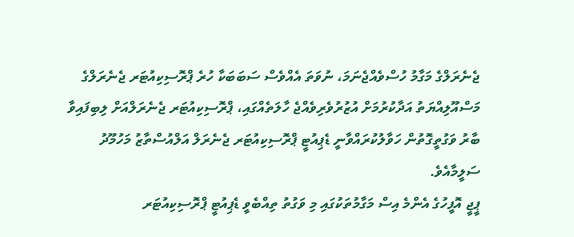ޖެނެރަލްގެ މަގާމު ހުސްވެއްޖެނަމަ، ނުވަތަ އެއްވެސް ސަބަބަކާ ހުރެ ޕްރޮސިކިއުޓަރ ޖެނެރަލްގެ މަސްއޫލިއްޔަތު އަދާކުރުމަށް އުޒުރުވެރިވެއްޖެ ހާލަތެއްގައި، ޕްރޮސިކިއުޓަރ ޖެނެރަލްއަށް ލިބިފައިވާ ބާރު ވަގުތީގޮތުން ހަވާލުކުރައްވާނީ ޑެޕިއުޓީ ޕްރޮސިކިއުޓަރ ޖެނެރަލް އަލްއުސްތާޒު މަހުމޫދު ސަލީމާއެވެ.
ޕީޖީ އޮފީހުގެ އެންމެ އިސް މަގާމުތަކުގައި މި ވަގުތު ތިއްބެވީ ޑެޕިއުޓީ ޕްރޮސިކިއުޓަރ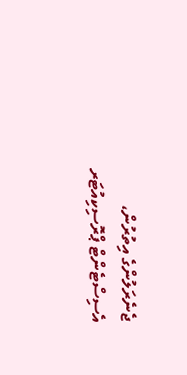ޖެނެރަލުންގެ އިތުރުން، އެސިސްޓެންޓް ޕްރޮސިކިއުޓަރ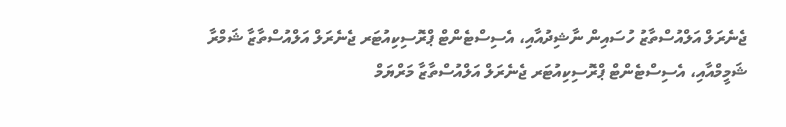ޖެނެރަލް އަލްއުސްތާޒު ހުސައިން ނާޝިދުއާއި، އެސިސްޓެންޓް ޕްރޮސިކިއުޓަރ ޖެނެރަލް އަލްއުސްތާޒާ ޝަމްރާ ޝަމީމްއާއި، އެސިސްޓެންޓް ޕްރޮސިކިއުޓަރ ޖެނެރަލް އަލްއުސްތާޒާ މަރްޔަމް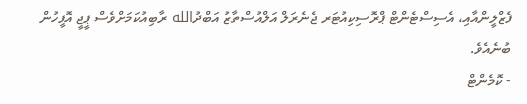ފެޒްލީންއާއި، އެސިސްޓެންޓް ޕްރޮސިކިއުޓަރ ޖެނެރަލް އަލްއުސްތާޒު އަބްދުالله ރާބިއުކަމަށްވެސް ޕީޖީ އޮފީހުން ބުނެއެވެ.
- ކޮމެންޓް